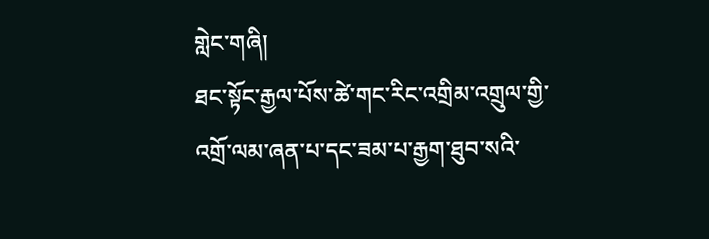གླེང་གཞི།
ཐང་སྟོང་རྒྱལ་པོས་ཚེ་གང་རིང་འགྲིམ་འགྲུལ་གྱི་འགྲོ་ལམ་ཞན་པ་དང་ཟམ་པ་རྒྱག་ཐུབ་སའི་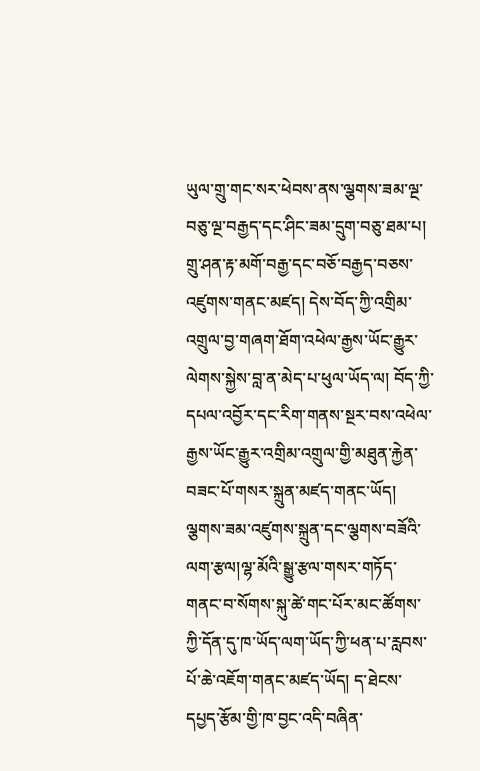ཡུལ་གྲུ་གང་སར་ཕེབས་ནས་ལྕགས་ཟམ་ལྔ་བཅུ་ལྔ་བརྒྱད་དང་ཤིང་ཟམ་དྲུག་བཅུ་ཐམ་པ། གྲུ་ཤན་རྟ་མགོ་བརྒྱ་དང་བཅོ་བརྒྱད་བཅས་འཛུགས་གནང་མཛད། དེས་བོད་ཀྱི་འགྲིམ་འགྲུལ་བྱ་གཞག་ཐོག་འཕེལ་རྒྱས་ཡོང་རྒྱུར་ལེགས་སྐྱེས་བླ་ན་མེད་པ་ཕུལ་ཡོད་ལ། བོད་ཀྱི་དཔལ་འབྱོར་དང་རིག་གནས་སྔར་བས་འཕེལ་རྒྱས་ཡོང་རྒྱུར་འགྲིམ་འགྲུལ་གྱི་མཐུན་རྐྱེན་བཟང་པོ་གསར་སྐྲུན་མཛད་གནང་ཡོད། ལྕགས་ཟམ་འཛུགས་སྐྲུན་དང་ལྕགས་བཟོའི་ལག་རྩལ།ལྷ་མོའི་སྒྱུ་རྩལ་གསར་གཏོད་གནང་བ་སོགས་སྐུ་ཚེ་གང་པོར་མང་ཚོགས་ཀྱི་དོན་དུ་ཁ་ཡོད་ལག་ཡོད་ཀྱི་ཕན་པ་རླབས་པོ་ཆེ་འཇོག་གནང་མཛད་ཡོད། ད་ཐེངས་དཔྱད་རྩོམ་གྱི་ཁ་བྱང་འདི་བཞིན་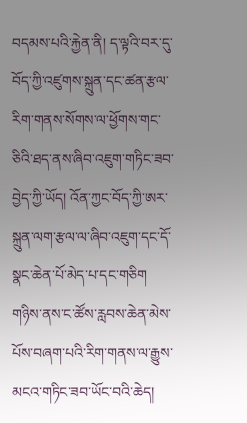བདམས་པའི་རྐྱེན་ནི། ད་ལྟའི་བར་དུ་བོད་ཀྱི་འཛུགས་སྐྲུན་དང་ཚན་རྩལ་རིག་གནས་སོགས་ལ་ཕྱོགས་གང་ཅིའི་ཐད་ནས་ཞིབ་འཇུག་གཏིང་ཟབ་བྱེད་ཀྱི་ཡོད། འོན་ཀྱང་བོད་ཀྱི་ཨར་སྐྲུན་ལག་རྩལ་ལ་ཞིབ་འཇུག་དང་དོ་སྣང་ཆེན་པོ་མེད་པ་དང་གཅིག གཉིས་ནས་ང་ཚོས་རླབས་ཆེན་མེས་པོས་བཞག་པའི་རིག་གནས་ལ་རྒྱུས་མངའ་གཏིང་ཟབ་ཡོང་བའི་ཆེད།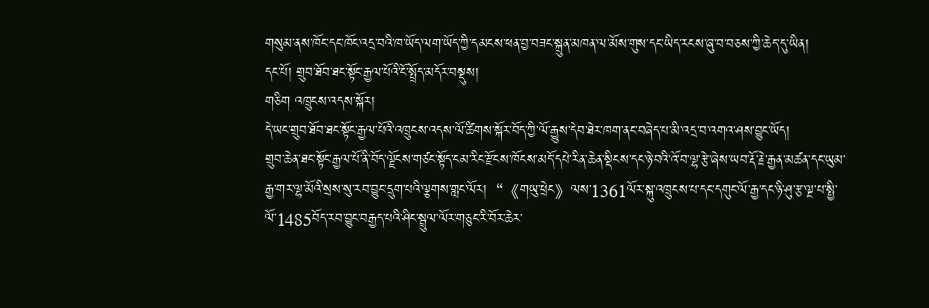གསུམ་ནས་ཁོང་དང་ཁོང་འདྲ་བའི་ཁ་ཡོད་ལག་ཡོད་ཀྱི་དམངས་ཕན་བྱ་བཟང་སྐྲུན་མཁན་ལ་མོས་གུས་དང་ཡིད་རངས་ཞུ་བ་བཅས་ཀྱི་ཆེད་དུ་ཡིན།
དང་པོ། གྲུབ་ཐོབ་ཐང་སྟོང་རྒྱལ་པོའི་ངོ་སྤྲོད་མདོར་བསྡུས།
གཅིག འཁྲུངས་འདས་སྐོར།
དེ་ཡང་གྲུབ་ཐོབ་ཐང་སྟོང་རྒྱལ་པོའི་འཁྲུངས་འདས་ལོ་ཚིགས་སྐོར་བོད་ཀྱི་ལོ་རྒྱུས་དེབ་ཐེར་ཁག་ནང་བཞེད་པ་མི་འདྲ་བ་འགའ་ཤས་བྱུང་ཡོད།
གྲུབ་ཆེན་ཐང་སྟོང་རྒྱལ་པོ་ནི་བོད་ལྗོངས་གཙང་སྟོད་ངམ་རིང་རྫོངས་ཁོངས་མདོ་དཔེ་རིན་ཆེན་སྡིངས་དང་ཉེ་བའི་འོ་བ་ལྷ་རྩེ་ཞེས་ཡབ་རྡོ་རྗེ་རྒྱན་མཚན་དང་ཡུམ་རྒྱ་གར་ལྷ་མོའི་སྲས་སུ་རབ་བྱུང་དྲུག་པའི་ལྕགས་གླང་ལོར།“《གཡུ་ཕྲེང》ལས་1361ལོར་སྐུ་འཁྲུངས་པ་དང་དགུང་ལོ་རྒྱ་དང་ཉི་ཤུ་རྩ་ལྔ་པ་སྤྱི་ལོ་1485བོད་རབ་བྱུང་བརྒྱད་པའི་ཤིང་སྦྲུལ་ལོར་གཅུང་རི་བོར་ཆེར་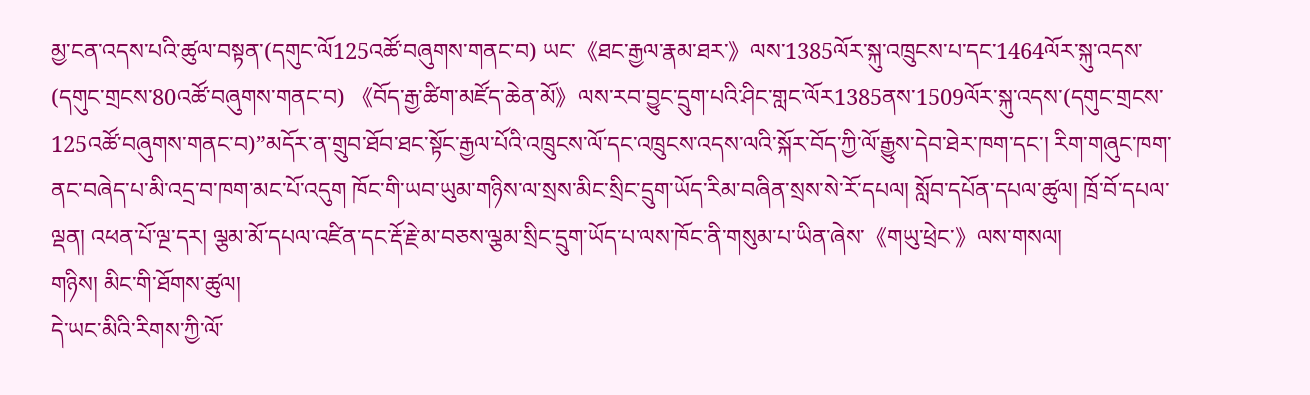མྱ་ངན་འདས་པའི་ཚུལ་བསྟན་(དགུང་ལོ125འཚོ་བཞུགས་གནང་བ) ཡང་《ཐང་རྒྱལ་རྣམ་ཐར་》ལས་1385ལོར་སྐུ་འཁྲུངས་པ་དང་1464ལོར་སྐུ་འདས་ (དགུང་གྲངས་80འཚོ་བཞུགས་གནང་བ) 《བོད་རྒྱ་ཚིག་མཛོད་ཆེན་མོ》ལས་རབ་བྱུང་དྲུག་པའི་ཤིང་གླང་ལོར1385ནས་1509ལོར་སྐུ་འདས་(དགུང་གྲངས་125འཚོ་བཞུགས་གནང་བ)”མདོར་ན་གྲུབ་ཐོབ་ཐང་སྟོང་རྒྱལ་པོའི་འཁྲུངས་ལོ་དང་འཁྲུངས་འདས་ལའི་སྐོར་བོད་ཀྱི་ལོ་རྒྱུས་དེབ་ཐེར་ཁག་དང་། རིག་གཞུང་ཁག་ནང་བཞེད་པ་མི་འདྲ་བ་ཁག་མང་པོ་འདུག ཁོང་གི་ཡབ་ཡུམ་གཉིས་ལ་སྲས་མིང་སྲིང་དྲུག་ཡོད་རིམ་བཞིན་སྲས་སེ་རོ་དཔལ། སློབ་དཔོན་དཔལ་ཚུལ། ཁྲོ་བོ་དཔལ་ལྡན། འཕན་པོ་ལྔ་དར། ལྕམ་མོ་དཔལ་འཛིན་དང་རྡོ་རྗེ་མ་བཅས་ལྕམ་སྲིང་དྲུག་ཡོད་པ་ལས་ཁོང་ནི་གསུམ་པ་ཡིན་ཞེས་《གཡུ་ཕྲེང་》ལས་གསལ།
གཉིས། མིང་གི་ཐོགས་ཚུལ།
དེ་ཡང་མིའི་རིགས་ཀྱི་ལོ་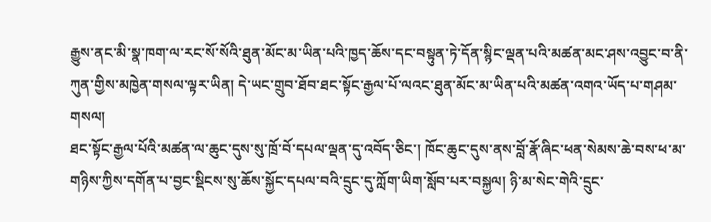རྒྱུས་ནང་མི་སྣ་ཁག་ལ་རང་སོ་སོའི་ཐུན་མོང་མ་ཡིན་པའི་ཁྱད་ཆོས་དང་བསྟུན་ཏེ་དོན་སྙིང་ལྡན་པའི་མཚན་མང་ཤས་འབྱུང་བ་ནི་ཀུན་གྱིས་མཁྱེན་གསལ་ལྟར་ཡིན། དེ་ཡང་གྲུབ་ཐོབ་ཐང་སྟོང་རྒྱལ་པོ་ལའང་ཐུན་མོང་མ་ཡིན་པའི་མཚན་འགའ་ཡོད་པ་གཤམ་གསལ།
ཐང་སྟོང་རྒྱལ་པོའི་མཚན་ལ་ཆུང་དུས་སུ་ཁྲོ་བོ་དཔལ་ལྡན་དུ་འབོད་ཅིང་། ཁོང་ཆུང་དུས་ནས་བློ་རྣོ་ཞིང་ཕན་སེམས་ཆེ་བས་ཕ་མ་གཉིས་ཀྱིས་དགོན་པ་བྱང་སྡིངས་སུ་ཆོས་སྐྱོང་དཔལ་བའི་དྲུང་དུ་ཀློག་ཡིག་སློབ་པར་བསྐྱལ། ཉི་མ་སེང་གེའི་དྲུང་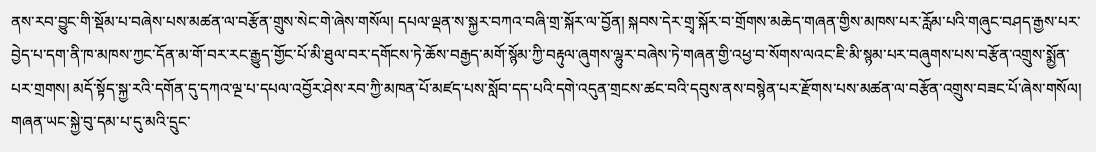ནས་རབ་བྱུང་གི་སྡོམ་པ་བཞེས་པས་མཚན་ལ་བརྩོན་གྲུས་སེང་གེ་ཞེས་གསོལ། དཔལ་ལྡན་ས་སྐྱར་བཀའ་བཞི་གྲ་སྐོར་ལ་བྱོན། སྐབས་དེར་གྲྭ་སྐོར་བ་གྲོགས་མཆེད་གཞན་གྱིས་མཁས་པར་རློམ་པའི་གཞུང་བཤད་རྒྱས་པར་བྱེད་པ་དག་ནི་ཁ་མཁས་ཀྱང་དོན་མ་གོ་བར་རང་རྒྱུད་གྱོང་པོ་མི་ཐུལ་བར་དགོངས་ཏེ་ཆོས་བརྒྱད་མགོ་སྙོམ་ཀྱི་བརྟུལ་ཞུགས་ལྷུར་བཞེས་ཏེ་གཞན་གྱི་འཕྱ་བ་སོགས་ལའང་ཇི་མི་སྙམ་པར་བཞུགས་པས་བརྩོན་འགྲུས་སྨྱོན་པར་གྲགས། མདོ་སྟོད་སྐྱ་རའི་དགོན་དུ་དཀའ་ལྔ་པ་དཔལ་འབྱོར་ཤེས་རབ་ཀྱི་མཁན་པོ་མཛད་པས་སློབ་དད་པའི་དགེ་འདུན་གྲངས་ཚང་བའི་དབུས་ནས་བསྙེན་པར་རྫོགས་པས་མཚན་ལ་བརྩོན་འགྲུས་བཟང་པོ་ཞེས་གསོལ། གཞན་ཡང་སྐྱེ་བུ་དམ་པ་དུ་མའི་དྲུང་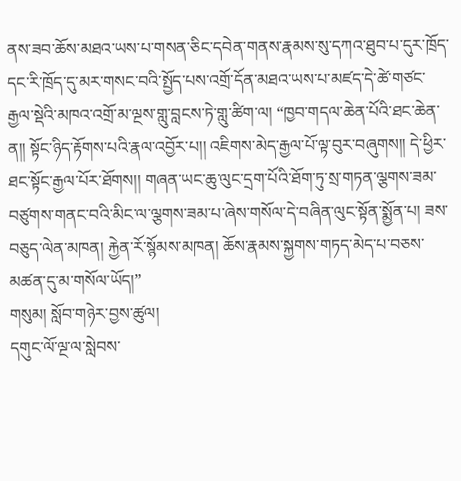ནས་ཟབ་ཆོས་མཐའ་ཡས་པ་གསན་ཅིང་དབེན་གནས་རྣམས་སུ་དཀའ་ཐུབ་པ་དུར་ཁྲོད་དང་རི་ཁྲོད་དུ་མར་གསང་བའི་སྤྱོད་པས་འགྲོ་དོན་མཐའ་ཡས་པ་མཛད་དེ་ཚེ་གཙང་རྒྱལ་སྡེའི་མཁའ་འགྲོ་མ་ལྔས་གླུ་བླངས་ཏེ་གླུ་ཚིག་ལ། “ཁྱབ་གདལ་ཆེན་པོའི་ཐང་ཆེན་ན།། སྟོང་ཉིད་རྟོགས་པའི་རྣལ་འབྱོར་པ།། འཇིགས་མེད་རྒྱལ་པོ་ལྟ་བུར་བཞུགས།། དེ་ཕྱིར་ཐང་སྟོང་རྒྱལ་པོར་ཐོགས།། གཞན་ཡང་ཆུ་ལུང་དྲག་པོའི་ཐོག་ཏུ་སྲ་གཏན་ལྕགས་ཟམ་བཙུགས་གནང་བའི་མིང་ལ་ལྕགས་ཟམ་པ་ཞེས་གསོལ་དེ་བཞིན་ལུང་སྟོན་སྨྱོན་པ། ཟས་བཅུད་ལེན་མཁན། རྐྱེན་རོ་སྙོམས་མཁན། ཆོས་རྣམས་སྐྱགས་གཏད་མེད་པ་བཅས་མཚན་དུ་མ་གསོལ་ཡོད།”
གསུམ། སློབ་གཉེར་བྱས་ཚུལ།
དགུང་ལོ་ལྔ་ལ་སླེབས་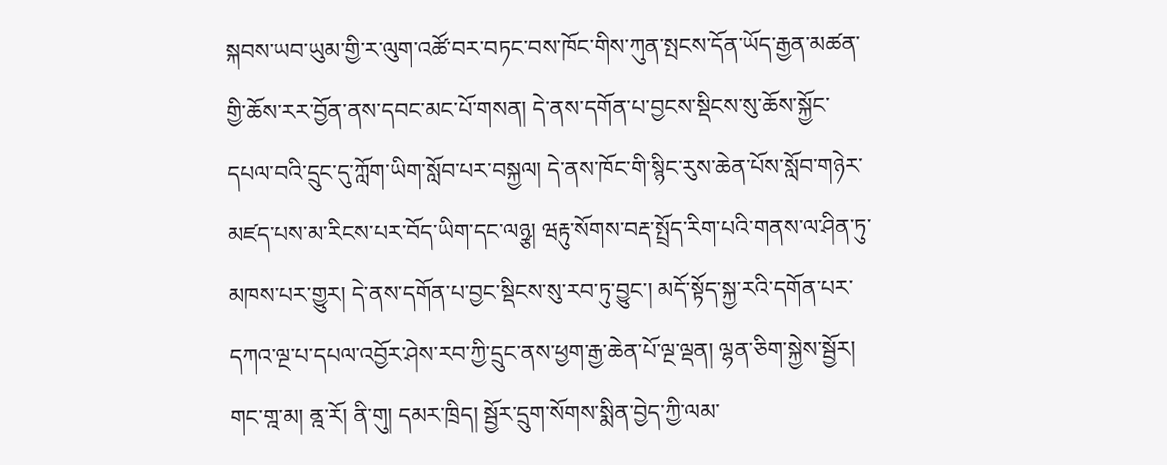སྐབས་ཡབ་ཡུམ་གྱི་ར་ལུག་འཚོ་བར་བཏང་བས་ཁོང་གིས་ཀུན་སྤངས་དོན་ཡོད་རྒྱན་མཚན་གྱི་ཆོས་རར་བྱོན་ནས་དབང་མང་པོ་གསན། དེ་ནས་དགོན་པ་བྱངས་སྡིངས་སུ་ཆོས་སྐྱོང་དཔལ་བའི་དྲུང་དུ་ཀློག་ཡིག་སློབ་པར་བསྐྱལ། དེ་ནས་ཁོང་གི་སྙིང་རུས་ཆེན་པོས་སློབ་གཉེར་མཛད་པས་མ་རིངས་པར་བོད་ཡིག་དང་ལཉྩ། ཝརྟུ་སོགས་བརྡ་སྤྲོད་རིག་པའི་གནས་ལ་ཤིན་ཏུ་མཁས་པར་གྱུར། དེ་ནས་དགོན་པ་བྱང་སྡིངས་སུ་རབ་ཏུ་བྱུང་། མདོ་སྟོད་སྐྱ་རའི་དགོན་པར་དཀའ་ལྔ་པ་དཔལ་འབྱོར་ཤེས་རབ་ཀྱི་དྲུང་ནས་ཕྱག་རྒྱ་ཆེན་པོ་ལྔ་ལྡན། ལྷན་ཅིག་སྐྱེས་སྦྱོར། གང་གྰ་མ། ནྰ་རོ། ནི་གུ། དམར་ཁྲིད། སྦྱོར་དྲུག་སོགས་སྨིན་བྱེད་ཀྱི་ལམ་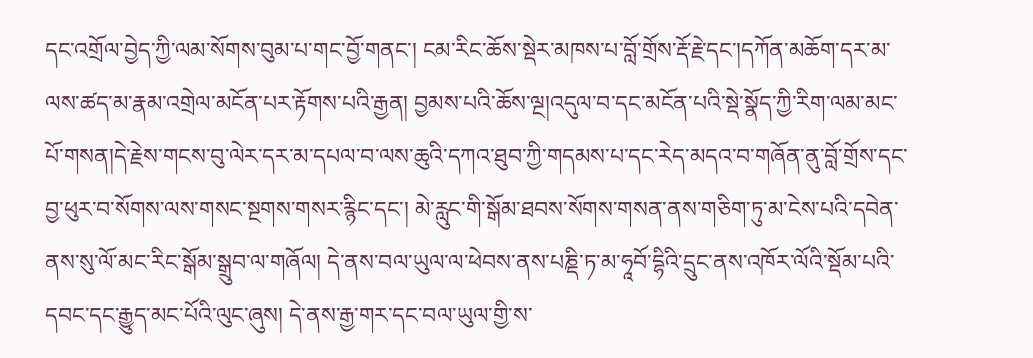དང་འགྲོལ་བྱེད་ཀྱི་ལམ་སོགས་བུམ་པ་གང་བྱོ་གནང་། ངམ་རིང་ཆོས་སྡེར་མཁས་པ་བློ་གྲོས་རྡོ་རྗེ་དང་།དཀོན་མཆོག་དར་མ་ལས་ཚད་མ་རྣམ་འགྲེལ་མངོན་པར་རྟོགས་པའི་རྒྱན། བྱམས་པའི་ཆོས་ལྔ།འདུལ་བ་དང་མངོན་པའི་སྡེ་སྣོད་ཀྱི་རིག་ལམ་མང་པོ་གསན།དེ་རྗེས་གངས་བུ་ལེར་དར་མ་དཔལ་བ་ལས་ཆུའི་དཀའ་ཐུབ་ཀྱི་གདམས་པ་དང་རེད་མདའ་བ་གཞོན་ནུ་བློ་གྲོས་དང་བྱ་ཕུར་བ་སོགས་ལས་གསང་སྔགས་གསར་རྙིང་དང་། མེ་རླུང་གི་སྒོམ་ཐབས་སོགས་གསན་ནས་གཅིག་ཏུ་མ་ངེས་པའི་དབེན་ནས་སུ་ལོ་མང་རིང་སྒོམ་སྒྲུབ་ལ་གཞོལ། དེ་ནས་བལ་ཡུལ་ལ་ཕེབས་ནས་པཎྡི་ཏ་མ་ཧཱབོ་དྷིའི་དྲུང་ནས་འཁོར་ལོའི་སྡོམ་པའི་དབང་དང་རྒྱུད་མང་པོའི་ལུང་ཞུས། དེ་ནས་རྒྱ་གར་དང་བལ་ཡུལ་གྱི་ས་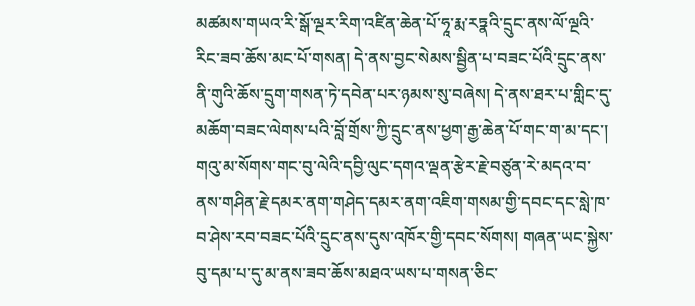མཚམས་གཡའ་རི་སྒོ་ལྔར་རིག་འཛིན་ཆེན་པོ་ཧཱ་རྨ་རཏྣའི་དྲུང་ནས་ལོ་ལྔའི་རིང་ཟབ་ཆོས་མང་པོ་གསན། དེ་ནས་བྱང་སེམས་སྦྱིན་པ་བཟང་པོའི་དྲུང་ནས་ནི་གུའི་ཆོས་དྲུག་གསན་ཏེ་དབེན་པར་ཉམས་སུ་བཞེས། དེ་ནས་ཐར་པ་གླིང་དུ་མཆོག་བཟང་ལེགས་པའི་བློ་གྲོས་ཀྱི་དྲུང་ནས་ཕྱག་རྒྱ་ཆེན་པོ་གང་ག་མ་དང་། གའུ་མ་སོགས་གང་བུ་ལེའི་དབྱི་ལུང་དགའ་ལྡན་རྩེར་རྗེ་བཙུན་རེ་མདའ་བ་ནས་གཤིན་རྗེ་དམར་ནག་གཤེད་དམར་ནག་འཇིག་གསམ་གྱི་དབང་དང་སླེ་ཁ་བ་ཤེས་རབ་བཟང་པོའི་དྲུང་ནས་དུས་འཁོར་གྱི་དབང་སོགས། གཞན་ཡང་སྐྱེས་བུ་དམ་པ་དུ་མ་ནས་ཟབ་ཆོས་མཐའ་ཡས་པ་གསན་ཅིང་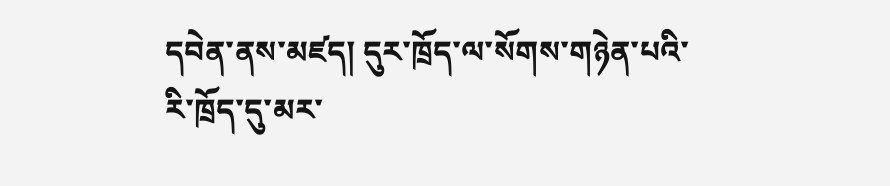དབེན་ནས་མཛད། དུར་ཁྲོད་ལ་སོགས་གཉེན་པའི་རི་ཁྲོད་དུ་མར་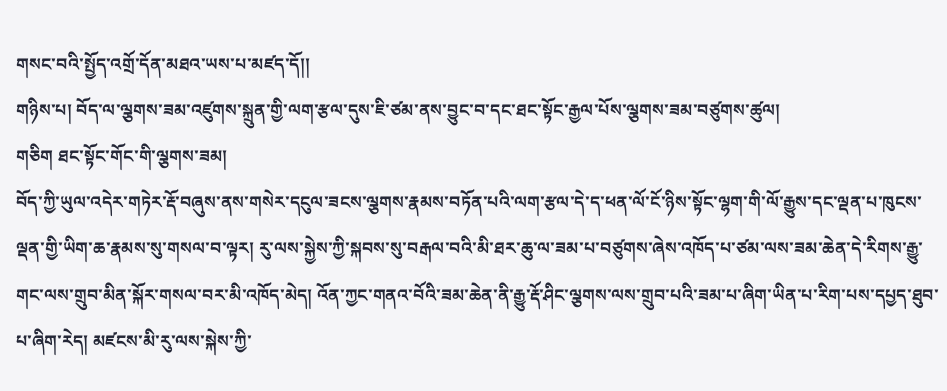གསང་བའི་སྤྱོད་འགྲོ་དོན་མཐའ་ཡས་པ་མཛད་དོ།།
གཉིས་པ། བོད་ལ་ལྕགས་ཟམ་འཛུགས་སྐྲུན་གྱི་ལག་རྩལ་དུས་ཇི་ཙམ་ནས་བྱུང་བ་དང་ཐང་སྟོང་རྒྱལ་པོས་ལྕགས་ཟམ་བཙུགས་ཚུལ།
གཅིག ཐང་སྟོང་གོང་གི་ལྕགས་ཟམ།
བོད་ཀྱི་ཡུལ་འདེར་གཏེར་རྡོ་བཞུས་ནས་གསེར་དངུལ་ཟངས་ལྕགས་རྣམས་བཏོན་པའི་ལག་རྩལ་དེ་ད་ཕན་ལོ་ངོ་ཉིས་སྟོང་ལྷག་གི་ལོ་རྒྱུས་དང་ལྡན་པ་ཁུངས་ལྡན་གྱི་ཡིག་ཆ་རྣམས་སུ་གསལ་བ་ལྟར། རུ་ལས་སྐྱེས་ཀྱི་སྐབས་སུ་བརྒལ་བའི་མི་ཐར་ཆུ་ལ་ཟམ་པ་བཙུགས་ཞེས་འཁོད་པ་ཙམ་ལས་ཟམ་ཆེན་དེ་རིགས་རྒྱུ་གང་ལས་གྲུབ་མིན་སྐོར་གསལ་བར་མི་འཁོད་མེད། འོན་ཀྱང་གནའ་བོའི་ཟམ་ཆེན་ནི་རྒྱུ་རྡོ་ཤིང་ལྕགས་ལས་གྲུབ་པའི་ཟམ་པ་ཞིག་ཡིན་པ་རིག་པས་དཔྱད་ཐུབ་པ་ཞིག་རེད། མཛངས་མི་རུ་ལས་སྐེས་ཀྱི་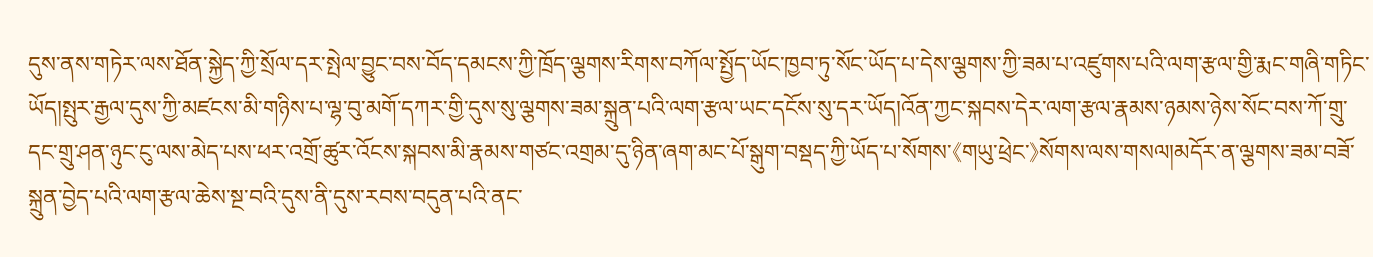དུས་ནས་གཏེར་ལས་ཐོན་སྐྱེད་ཀྱི་སྲོལ་དར་སྤེལ་བྱུང་བས་བོད་དམངས་ཀྱི་ཁྲོད་ལྕགས་རིགས་བཀོལ་སྤྱོད་ཡོང་ཁྱབ་ཏུ་སོང་ཡོད་པ་དེས་ལྕགས་ཀྱི་ཟམ་པ་འཛུགས་པའི་ལག་རྩལ་གྱི་རྨང་གཞི་གཏིང་ཡོད།སྤུར་རྒྱལ་དུས་ཀྱི་མཛངས་མི་གཉིས་པ་ལྷ་བུ་མགོ་དཀར་གྱི་དུས་སུ་ལྕགས་ཟམ་སྐྲུན་པའི་ལག་རྩལ་ཡང་དངོས་སུ་དར་ཡོད།འོན་ཀྱང་སྐབས་དེར་ལག་རྩལ་རྣམས་ཉམས་ཉེས་སོང་བས་ཀོ་གྲུ་དང་གྲུ་ཤན་ཉུང་ངུ་ལས་མེད་པས་ཕར་འགྲོ་ཚུར་འོངས་སྐབས་མི་རྣམས་གཙང་འགྲམ་དུ་ཉིན་ཞག་མང་པོ་སྒུག་བསྡད་ཀྱི་ཡོད་པ་སོགས་《གཡུ་ཕྲེང་》སོགས་ལས་གསལ།མདོར་ན་ལྕགས་ཟམ་བཟོ་སྐྲུན་བྱེད་པའི་ལག་རྩལ་ཆེས་སྔ་བའི་དུས་ནི་དུས་རབས་བདུན་པའི་ནང་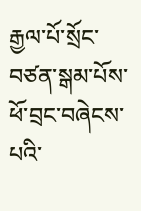རྒྱལ་པོ་སྲོང་བཙན་སྒམ་པོས་ཕོ་བྲང་བཞེངས་པའི་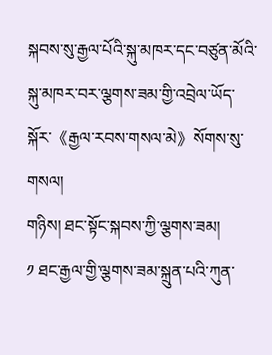སྐབས་སུ་རྒྱལ་པོའི་སྐུ་མཁར་དང་བཙུན་མོའི་སྐུ་མཁར་བར་ལྕགས་ཟམ་གྱི་འབྲེལ་ཡོད་སྐོར་《རྒྱལ་རབས་གསལ་མེ》སོགས་སུ་གསལ།
གཉིས། ཐང་སྟོང་སྐབས་ཀྱི་ལྕགས་ཟམ།
༡ ཐང་རྒྱལ་གྱི་ལྕགས་ཟམ་སྐྲུན་པའི་ཀུན་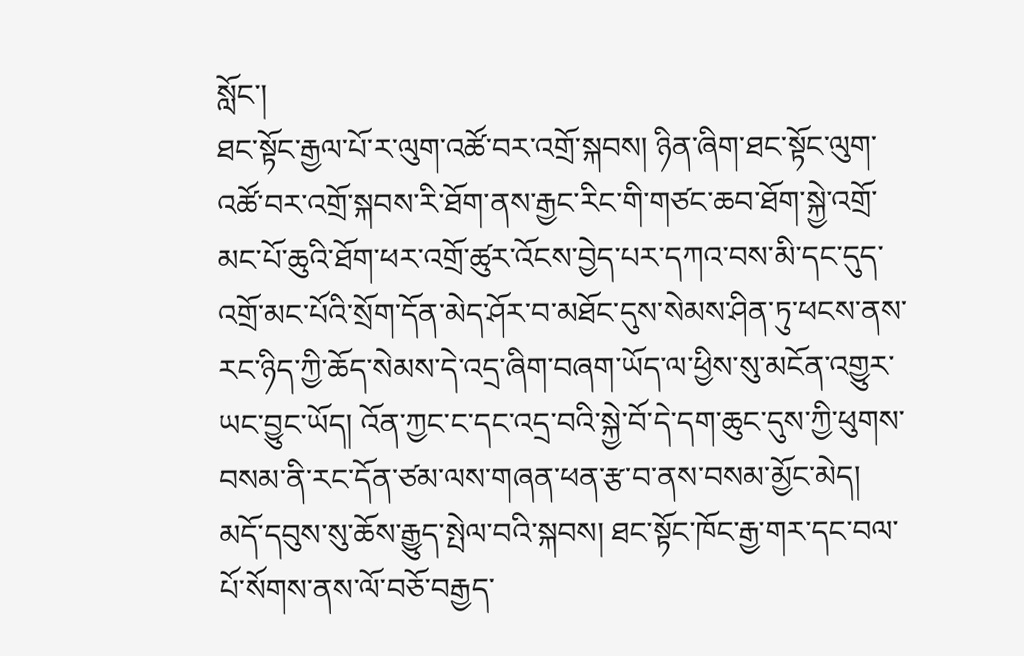སློང་།
ཐང་སྟོང་རྒྱལ་པོ་ར་ལུག་འཚོ་བར་འགྲོ་སྐབས། ཉིན་ཞིག་ཐང་སྟོང་ལུག་འཚོ་བར་འགྲོ་སྐབས་རི་ཐོག་ནས་རྒྱང་རིང་གི་གཙང་ཆབ་ཐོག་སྐྱེ་འགྲོ་མང་པོ་ཆུའི་ཐོག་ཕར་འགྲོ་ཚུར་འོངས་བྱེད་པར་དཀའ་བས་མི་དང་དུད་འགྲོ་མང་པོའི་སྲོག་དོན་མེད་ཤོར་བ་མཐོང་དུས་སེམས་ཤིན་ཏུ་ཕངས་ནས་རང་ཉིད་ཀྱི་ཆོད་སེམས་དེ་འདྲ་ཞིག་བཞག་ཡོད་ལ་ཕྱིས་སུ་མངོན་འགྱུར་ཡང་བྱུང་ཡོད། འོན་ཀྱང་ང་དང་འདྲ་བའི་སྐྱེ་བོ་དེ་དག་ཆུང་དུས་ཀྱི་ཕུགས་བསམ་ནི་རང་དོན་ཙམ་ལས་གཞན་ཕན་རྩ་བ་ནས་བསམ་མྱོང་མེད།
མདོ་དབུས་སུ་ཆོས་རྒྱུད་སྤེལ་བའི་སྐབས། ཐང་སྟོང་ཁོང་རྒྱ་གར་དང་བལ་པོ་སོགས་ནས་ལོ་བཅོ་བརྒྱད་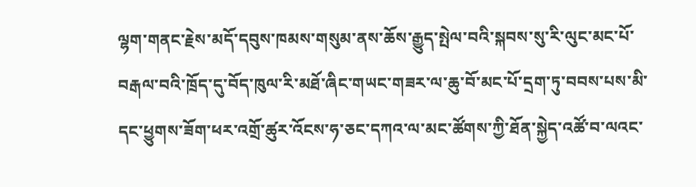ལྷག་གནང་རྗེས་མདོ་དབུས་ཁམས་གསུམ་ནས་ཆོས་རྒྱུད་སྤེལ་བའི་སྐབས་སུ་རི་ལུང་མང་པོ་བརྒལ་བའི་ཁྲོད་དུ་བོད་ཁུལ་རི་མཐོ་ཞིང་གཡང་གཟར་ལ་ཆུ་བོ་མང་པོ་དྲག་ཏུ་བབས་པས་མི་དང་ཕྱུགས་ཟོག་ཕར་འགྲོ་ཚུར་འོངས་ཧ་ཅང་དཀའ་ལ་མང་ཚོགས་ཀྱི་ཐོན་སྐྱེད་འཚོ་བ་ལའང་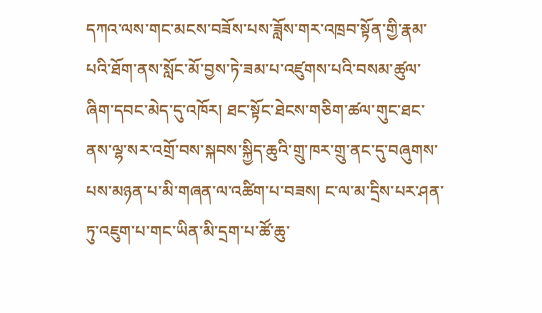དཀའ་ལས་གང་མངས་བཟོས་པས་ཟློས་གར་འཁྲབ་སྟོན་གྱི་རྣམ་པའི་ཐོག་ནས་སློང་མོ་བྱས་ཏེ་ཟམ་པ་འཛུགས་པའི་བསམ་ཚུལ་ཞིག་དབང་མེད་དུ་འཁོར། ཐང་སྟོང་ཐེངས་གཅིག་ཚལ་གུང་ཐང་ནས་ལྷ་སར་འགྲོ་བས་སྐབས་སྐྱིད་ཆུའི་གྲུ་ཁར་གྲུ་ནང་དུ་བཞུགས་པས་མཉན་པ་མི་གཞན་ལ་འཚིག་པ་བཟས། ང་ལ་མ་དྲིས་པར་ཤན་ཏུ་འཇུག་པ་གང་ཡིན་མི་དྲག་པ་ཚོ་ཆུ་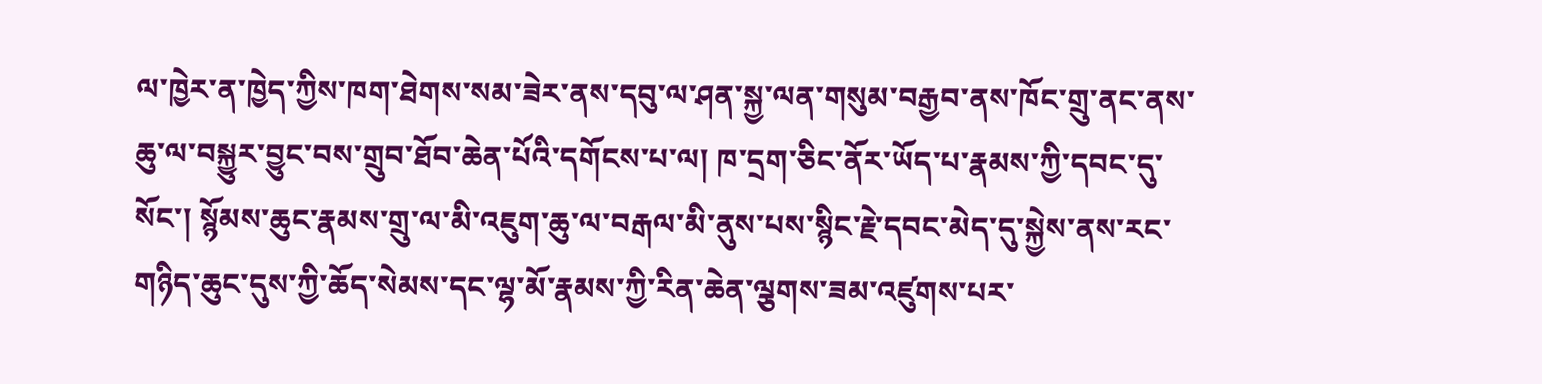ལ་ཁྱེར་ན་ཁྱེད་ཀྱིས་ཁག་ཐེགས་སམ་ཟེར་ནས་དབུ་ལ་ཤན་སྐྱ་ལན་གསུམ་བརྒྱབ་ནས་ཁོང་གྲུ་ནང་ནས་ཆུ་ལ་བསྐྱུར་བྱུང་བས་གྲུབ་ཐོབ་ཆེན་པོའི་དགོངས་པ་ལ། ཁ་དྲག་ཅིང་ནོར་ཡོད་པ་རྣམས་ཀྱི་དབང་དུ་སོང་། སྙོམས་ཆུང་རྣམས་གྲུ་ལ་མི་འཇུག་ཆུ་ལ་བརྒལ་མི་ནུས་པས་སྙིང་རྗེ་དབང་མེད་དུ་སྐྱེས་ནས་རང་གཉིད་ཆུང་དུས་ཀྱི་ཆོད་སེམས་དང་ལྷ་མོ་རྣམས་ཀྱི་རིན་ཆེན་ལྕགས་ཟམ་འཛུགས་པར་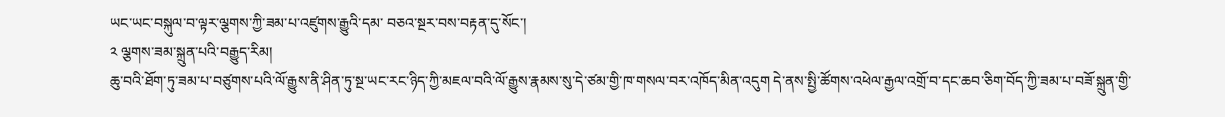ཡང་ཡང་བསྐུལ་བ་ལྟར་ལྕགས་ཀྱི་ཟམ་པ་འཛུགས་རྒྱུའི་དམ་ བཅའ་སྔར་བས་བརྟན་དུ་སོང་།
༢ ལྕགས་ཟམ་སྐྲུན་པའི་བརྒྱུད་རིམ།
ཆུ་བའི་ཐོག་ཏུ་ཟམ་པ་བཙུགས་པའི་ལོ་རྒྱུས་ནི་ཤིན་ཏུ་སྔ་ཡང་རང་ཉིད་ཀྱི་མཇལ་བའི་ལོ་རྒྱུས་རྣམས་སུ་དེ་ཙམ་གྱི་ཁ་གསལ་བར་འཁོད་མིན་འདུག དེ་ནས་སྤྱི་ཚོགས་འཕེལ་རྒྱལ་འགྲོ་བ་དང་ཆབ་ཅིག་བོད་ཀྱི་ཟམ་པ་བཟོ་སྐྲུན་གྱི་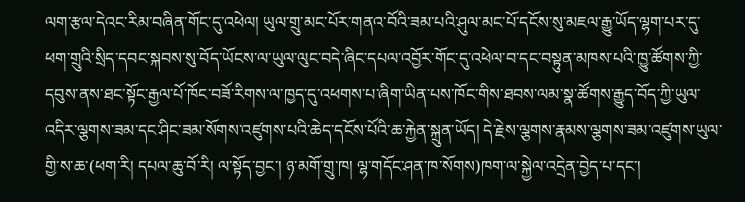ལག་རྩལ་དེའང་རིམ་བཞིན་གོང་དུ་འཕེལ། ཡུལ་གྲུ་མང་པོར་གནའ་བོའི་ཟམ་པའི་ཤུལ་མང་པོ་དངོས་སུ་མཇལ་རྒྱུ་ཡོད་ལྷག་པར་དུ་ཕག་གྲུའི་སྲིད་དབང་སྐབས་སུ་བོད་ཡོངས་ལ་ཡུལ་ལུང་བདེ་ཞིང་དཔལ་འབྱོར་གོང་དུ་འཕེལ་བ་དང་བསྟུན་མཁས་པའི་ཁྱུ་ཚོགས་ཀྱི་དབུས་ནས་ཐང་སྟོང་རྒྱལ་པོ་ཁོང་བཟོ་རིགས་ལ་ཁྱད་དུ་འཕགས་པ་ཞིག་ཡིན་པས་ཁོང་གིས་ཐབས་ལམ་སྣ་ཚོགས་རྒྱུད་བོད་ཀྱི་ཡུལ་འདིར་ལྕགས་ཟམ་དང་ཤིང་ཟམ་སོགས་འཛུགས་པའི་ཆེད་དངོས་པོའི་ཆ་རྐྱེན་སྐྲུན་ཡོད། དེ་རྗེས་ལྕགས་རྣམས་ལྕགས་ཟམ་འཛུགས་ཡུལ་གྱི་ས་ཆ་(ཕག་རི། དཔལ་ཆུ་བོ་རི། ལ་སྟོད་བྱང་། ཉ་མགོ་གྲུ་ཁ། ལྷ་གདོང་ཤན་ཁ་སོགས)ཁག་ལ་སྐྱེལ་འདྲེན་བྱེད་པ་དང་།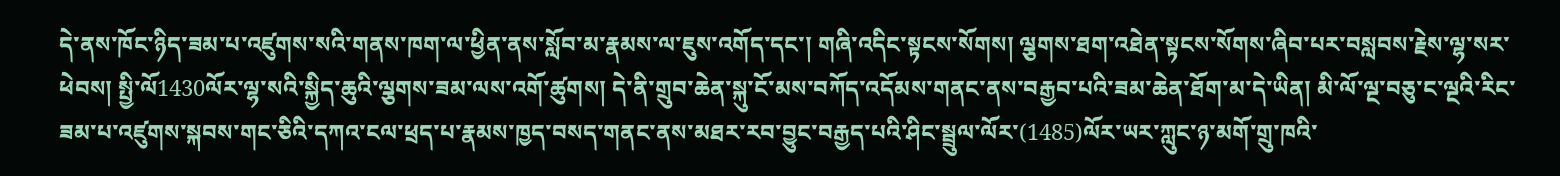དེ་ནས་ཁོང་ཉིད་ཟམ་པ་འཛུགས་སའི་གནས་ཁག་ལ་ཕྱིན་ནས་སློབ་མ་རྣམས་ལ་ཇུས་འགོད་དང་། གཞི་འདིང་སྟངས་སོགས། ལྕགས་ཐག་འཐེན་སྟངས་སོགས་ཞིབ་པར་བསླབས་རྗེས་ལྷ་སར་ཕེབས། སྤྱི་ལོ1430ལོར་ལྷ་སའི་སྐྱིད་ཆུའི་ལྕགས་ཟམ་ལས་འགོ་ཚུགས། དེ་ནི་གྲུབ་ཆེན་སྐུ་ངོ་མས་བཀོད་འདོམས་གནང་ནས་བརྒྱབ་པའི་ཟམ་ཆེན་ཐོག་མ་དེ་ཡིན། མི་ལོ་ལྔ་བཅུ་ང་ལྔའི་རིང་ཟམ་པ་འཛུགས་སྐབས་གང་ཅིའི་དཀའ་ངལ་ཕྲད་པ་རྣམས་ཁྱད་བསད་གནང་ནས་མཐར་རབ་བྱུང་བརྒྱད་པའི་ཤིང་སྦྲུལ་ལོར་(1485)ལོར་ཡར་ཀླུང་ཉ་མགོ་གྲུ་ཁའི་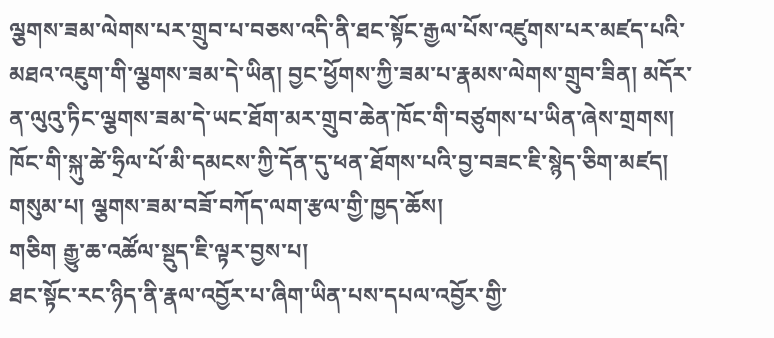ལྕགས་ཟམ་ལེགས་པར་གྲུབ་པ་བཅས་འདི་ནི་ཐང་སྟོང་རྒྱལ་པོས་འཛུགས་པར་མཛད་པའི་མཐའ་འཇུག་གི་ལྕགས་ཟམ་དེ་ཡིན། བྱང་ཕྱོགས་ཀྱི་ཟམ་པ་རྣམས་ལེགས་གྲུབ་ཟིན། མདོར་ན་ལུའུ་ཏིང་ལྕགས་ཟམ་དེ་ཡང་ཐོག་མར་གྲུབ་ཆེན་ཁོང་གི་བཙུགས་པ་ཡིན་ཞེས་གྲགས། ཁོང་གི་སྐུ་ཚེ་ཧྲིལ་པོ་མི་དམངས་ཀྱི་དོན་དུ་ཕན་ཐོགས་པའི་བྱ་བཟང་ཇི་སྙེད་ཅིག་མཛད།
གསུམ་པ། ལྕགས་ཟམ་བཟོ་བཀོད་ལག་རྩལ་གྱི་ཁྱད་ཆོས།
གཅིག རྒྱུ་ཆ་འཚོལ་སྡུད་ཇི་ལྟར་བྱས་པ།
ཐང་སྟོང་རང་ཉིད་ནི་རྣལ་འབྱོར་པ་ཞིག་ཡིན་པས་དཔལ་འབྱོར་གྱི་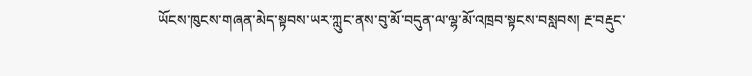ཡོངས་ཁུངས་གཞན་མེད་སྟབས་ཡར་ཀླུང་ནས་བུ་མོ་བདུན་ལ་ལྷ་མོ་འཁྲབ་སྟངས་བསླབས། རྔ་བརྡུང་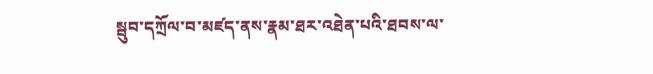སྦུབ་དཀྲོལ་བ་མཛད་ནས་རྣམ་ཐར་འཐེན་པའི་ཐབས་ལ་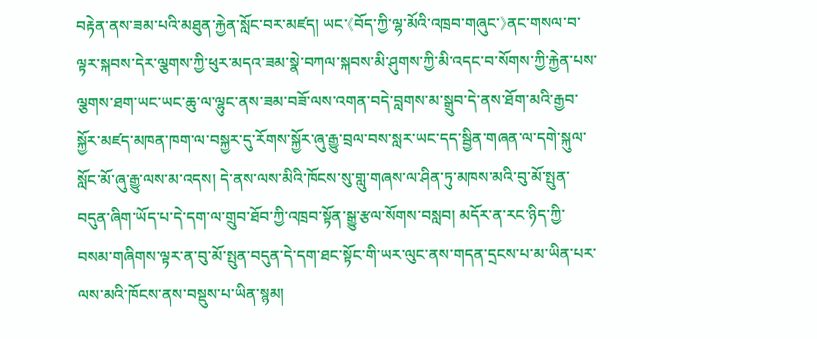བརྟེན་ནས་ཟམ་པའི་མཐུན་རྐྱེན་སློང་བར་མཛད། ཡང་《བོད་ཀྱི་ལྷ་མོའི་འཁྲབ་གཞུང་》ནང་གསལ་བ་ལྟར་སྐབས་དེར་ལྕགས་ཀྱི་ཕུར་མདའ་ཟམ་སྣེ་བཀལ་སྐབས་མི་ཤུགས་ཀྱི་མི་འདང་བ་སོགས་ཀྱི་རྐྱེན་པས་ལྕགས་ཐག་ཡང་ཡང་ཆུ་ལ་ལྷུང་ནས་ཟམ་བཟོ་ལས་འགན་བདེ་བླགས་མ་སྒྲུབ་དེ་ནས་ཐོག་མའི་རྒྱབ་སྐྱོར་མཛད་མཁན་ཁག་ལ་བསྐྱར་དུ་རོགས་སྐྱོར་ཞུ་རྒྱུ་བྲལ་བས་སླར་ཡང་དད་སྦྱིན་གཞན་ལ་དགེ་སྐུལ་སློང་མོ་ཞུ་རྒྱུ་ལས་མ་འདས། དེ་ནས་ལས་མིའི་ཁོངས་སུ་གླུ་གཞས་ལ་ཤིན་ཏུ་མཁས་མའི་བུ་མོ་སྤུན་བདུན་ཞིག་ཡོད་པ་དེ་དག་ལ་གྲུབ་ཐོབ་ཀྱི་འཁྲབ་སྟོན་སྒྱུ་རྩལ་སོགས་བསླབ། མདོར་ན་རང་ཉིད་ཀྱི་བསམ་གཞིགས་ལྟར་ན་བུ་མོ་སྤུན་བདུན་དེ་དག་ཐང་སྟོང་གི་ཡར་ལུང་ནས་གདན་དྲངས་པ་མ་ཡིན་པར་ལས་མའི་ཁོངས་ནས་བསྡུས་པ་ཡིན་སྙམ།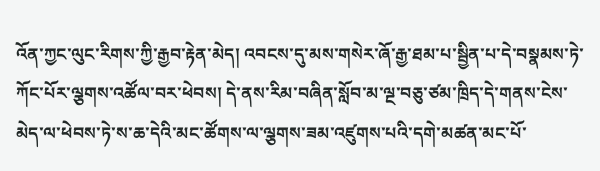འོན་ཀྱང་ལུང་རིགས་ཀྱི་རྒྱབ་རྟེན་མེད། འབངས་དུ་མས་གསེར་ཞོ་རྒྱ་ཐམ་པ་སྦྱིན་པ་དེ་བསྣམས་ཏེ་ཀོང་པོར་ལྕགས་འཚོལ་བར་ཕེབས། དེ་ནས་རིམ་བཞིན་སློབ་མ་ལྔ་བཅུ་ཙམ་ཁྲིད་དེ་གནས་ངེས་མེད་ལ་ཕེབས་ཏེ་ས་ཆ་དེའི་མང་ཚོགས་ལ་ལྕགས་ཟམ་འཛུགས་པའི་དགེ་མཚན་མང་པོ་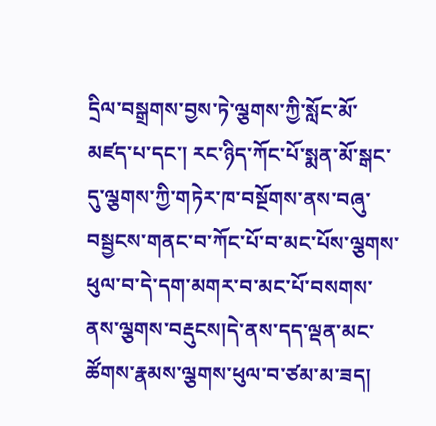དྲིལ་བསྒྲགས་བྱས་ཏེ་ལྕགས་ཀྱི་སློང་མོ་མཛད་པ་དང་། རང་ཉིད་ཀོང་པོ་སྨན་མོ་སྒང་དུ་ལྕགས་ཀྱི་གཏེར་ཁ་བསྔོགས་ནས་བཞུ་བསྦྱངས་གནང་བ་ཀོང་པོ་བ་མང་པོས་ལྕགས་ཕུལ་བ་དེ་དག་མགར་བ་མང་པོ་བསགས་ནས་ལྕགས་བརྡུངས།དེ་ནས་དད་ལྡན་མང་ཚོགས་རྣམས་ལྕགས་ཕུལ་བ་ཙམ་མ་ཟད།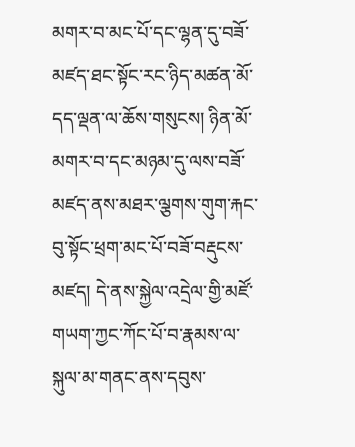མགར་བ་མང་པོ་དང་ལྷན་དུ་བཟོ་མཛད་ཐང་སྟོང་རང་ཉིད་མཚན་མོ་དད་ལྡན་ལ་ཆོས་གསུངས། ཉིན་མོ་མགར་བ་དང་མཉམ་དུ་ལས་བཟོ་མཛད་ནས་མཐར་ལྕགས་གུག་རྐང་བུ་སྟོང་ཕྲག་མང་པོ་བཟོ་བརྡུངས་མཛད། དེ་ནས་སྐྱེལ་འདྲེལ་གྱི་མཛོ་གཡག་ཀྱང་ཀོང་པོ་བ་རྣམས་ལ་སྐུལ་མ་གནང་ནས་དབུས་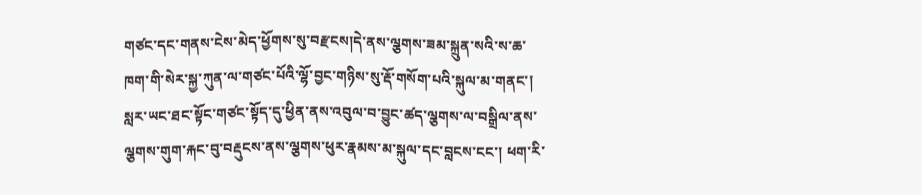གཙང་དང་གནས་ངེས་མེད་ཕྱོགས་སུ་བརྫངས།དེ་ནས་ལྕགས་ཟམ་སྐྲུན་སའི་ས་ཆ་ཁག་གི་སེར་སྐྱ་ཀུན་ལ་གཙང་པོའི་ལྷོ་བྱང་གཉིས་སུ་རྡོ་གསོག་པའི་སྐུལ་མ་གནང་། སླར་ཡང་ཐང་སྟོང་གཙང་སྟོད་དུ་ཕྱིན་ནས་འབུལ་བ་བྱུང་ཚད་ལྕགས་ལ་བསྒྲིལ་ནས་ལྕགས་གུག་རྐང་བུ་བརྡུངས་ནས་ལྕགས་ཕུར་རྣམས་མ་སྐུལ་དང་བླངས་ངང་། ཕག་རི་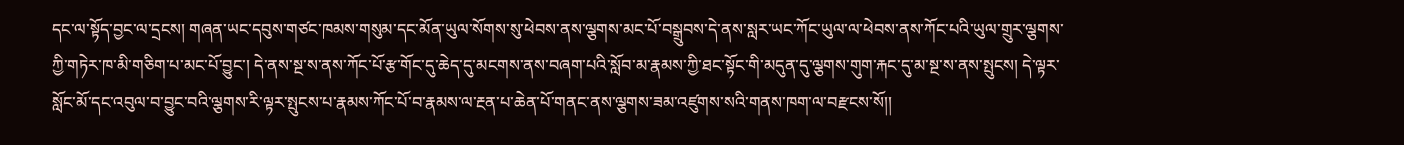དང་ལ་སྟོད་བྱང་ལ་དྲངས། གཞན་ཡང་དབུས་གཙང་ཁམས་གསུམ་དང་མོན་ཡུལ་སོགས་སུ་ཕེབས་ནས་ལྕགས་མང་པོ་བསྒྲུབས་དེ་ནས་སླར་ཡང་ཀོང་ཡུལ་ལ་ཕེབས་ནས་ཀོང་པའི་ཡུལ་གྲུར་ལྕགས་ཀྱི་གཏེར་ཁ་མི་གཅིག་པ་མང་པོ་བྱུང་། དེ་ནས་སྔ་ས་ནས་ཀོང་པོ་རྩ་གོང་དུ་ཆེད་དུ་མངགས་ནས་བཞག་པའི་སློབ་མ་རྣམས་ཀྱི་ཐང་སྟོང་གི་མདུན་དུ་ལྕགས་གུག་རྐང་དུ་མ་སྔ་ས་ནས་སྤུངས། དེ་ལྟར་སློང་མོ་དང་འབུལ་བ་བྱུང་བའི་ལྕགས་རི་ལྟར་སྤུངས་པ་རྣམས་ཀོང་པོ་བ་རྣམས་ལ་རྔན་པ་ཆེན་པོ་གནང་ནས་ལྕགས་ཟམ་འཛུགས་སའི་གནས་ཁག་ལ་བརྫངས་སོ།།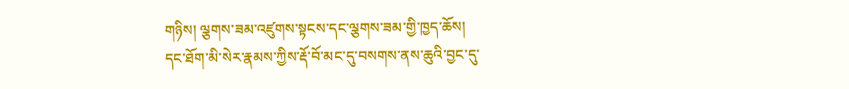གཉིས། ལྕགས་ཟམ་འཛུགས་སྟངས་དང་ལྕགས་ཟམ་གྱི་ཁྱད་ཆོས།
དང་ཐོག་མི་སེར་རྣམས་ཀྱིས་རྡོ་བོ་མང་དུ་བསགས་ནས་ཆུའི་བྱང་དུ་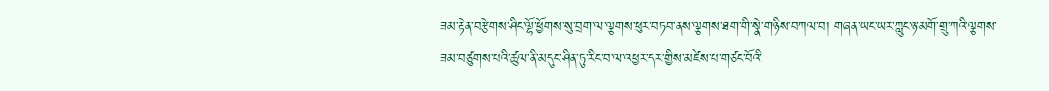ཟམ་རྟེན་བརྩེགས་ཤིང་ལྷོ་ཕྱོགས་སུ་བྲག་ལ་ལྕགས་ཕུར་བཏབ་ནས་ལྕགས་ཐག་གི་སྣེ་གཉིས་བཀལ་བ། གཞན་ཡང་ཡར་ཀླུང་ཉ་མགོ་གྲུ་ཀའི་ལྕགས་ཟམ་བཙུགས་པའི་ཚུལ་ནི་མདུང་ཤིན་ཏུ་རིང་བ་ལ་འཕྱར་དར་གྱིས་མཛེས་པ་གཙང་བོའི་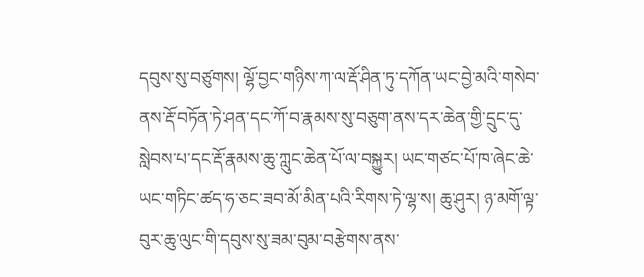དབུས་སུ་བཙུགས། ལྷོ་བྱང་གཉིས་ཀ་ལ་རྡོ་ཤིན་ཏུ་དཀོན་ཡང་བྱེ་མའི་གསེབ་ནས་རྡོ་བཏོན་ཏེ་ཤན་དང་ཀོ་བ་རྣམས་སུ་བཅུག་ནས་དར་ཆེན་གྱི་དྲུང་དུ་སླེབས་པ་དང་རྡོ་རྣམས་ཆུ་ཀླུང་ཆེན་པོ་ལ་བསྐྱུར། ཡང་གཙང་པོ་ཁ་ཞེང་ཆེ་ཡང་གཏིང་ཚད་ཧ་ཅང་ཟབ་མོ་མིན་པའི་རིགས་ཏེ་ལྷ་ས། ཆུ་ཤུར། ཉ་མགོ་ལྟ་བུར་ཆུ་ལུང་གི་དབུས་སུ་ཟམ་བུམ་བརྩེགས་ནས་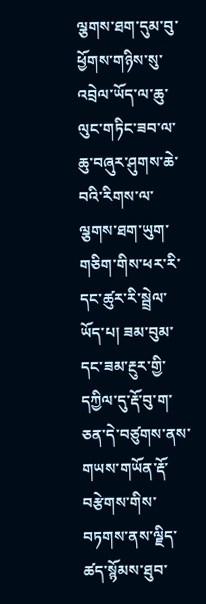ལྕགས་ཐག་དུམ་བུ་ཕྱོགས་གཉིས་སུ་འབྲེལ་ཡོད་ལ་ཆུ་ལུང་གཏིང་ཟབ་ལ་ཆུ་བཞུར་ཤུགས་ཆེ་བའི་རིགས་ལ་ལྕགས་ཐག་ཡུག་གཅིག་གིས་ཕར་རི་དང་ཚུར་རི་སྦྲེལ་ཡོད་པ། ཟམ་བུམ་དང་ཟམ་རྔུར་གྱི་དཀྱིལ་དུ་རྡོ་བུ་ག་ཅན་དེ་བཙུགས་ནས་གཡས་གཡོན་རྡོ་བརྩེགས་གིས་བཏགས་ནས་ལྗིད་ཚད་སྙོམས་ཐུབ་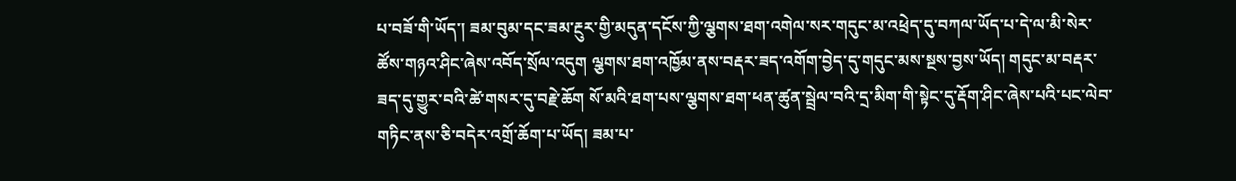པ་བཟོ་གི་ཡོད་། ཟམ་བུམ་དང་ཟམ་རྔུར་གྱི་མདུན་དངོས་ཀྱི་ལྕགས་ཐག་འགེལ་སར་གདུང་མ་འཕྲེད་དུ་བཀལ་ཡོད་པ་དེ་ལ་མི་སེར་ཚོས་གཉའ་ཤིང་ཞེས་འབོད་སྲོལ་འདུག ལྕགས་ཐག་འཁྱོམ་ནས་བརྡར་ཟད་འགོག་བྱེད་དུ་གདུང་མས་སྔས་བྱས་ཡོད། གདུང་མ་བརྡར་ཟད་དུ་གྱུར་བའི་ཚེ་གསར་དུ་བརྗེ་ཆོག སོ་མའི་ཐག་པས་ལྕགས་ཐག་ཕན་ཚུན་སྦྲེལ་བའི་དྲ་མིག་གི་སྟེང་དུ་རྡོག་ཤིང་ཞེས་པའི་པང་ལེབ་གཏིང་ནས་ཅི་བདེར་འགྲོ་ཆོག་པ་ཡོད། ཟམ་པ་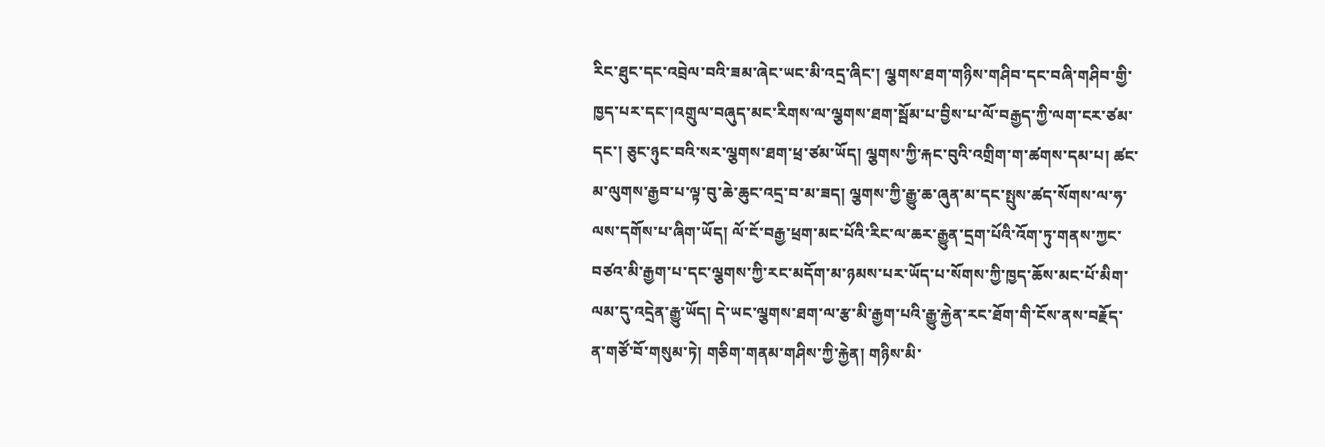རིང་ཐུང་དང་འབྲེལ་བའི་ཟམ་ཞེང་ཡང་མི་འདྲ་ཞིང་། ལྕགས་ཐག་གཉིས་གཤིབ་དང་བཞི་གཤིབ་གྱི་ཁྱད་པར་དང་།འགྲུལ་བཞུད་མང་རིགས་ལ་ལྕགས་ཐག་སྦོམ་པ་བྱིས་པ་ལོ་བརྒྱད་ཀྱི་ལག་ངར་ཙམ་དང་། ཅུང་ཉུང་བའི་སར་ལྕགས་ཐག་ཕྲ་ཙམ་ཡོད། ལྕགས་ཀྱི་རྐང་བུའི་འགྲིག་ག་ཚགས་དམ་པ། ཚང་མ་ལུགས་རྒྱབ་པ་ལྟ་བུ་ཆེ་ཆུང་འདྲ་བ་མ་ཟད། ལྕགས་ཀྱི་རྒྱུ་ཆ་ཞུན་མ་དང་སྤུས་ཚད་སོགས་ལ་ཧ་ལས་དགོས་པ་ཞིག་ཡོད། ལོ་ངོ་བརྒྱ་ཕྲག་མང་པོའི་རིང་ལ་ཆར་རྒྱུན་དྲག་པོའི་འོག་ཏུ་གནས་ཀྱང་བཙའ་མི་རྒྱག་པ་དང་ལྕགས་ཀྱི་རང་མདོག་མ་ཉམས་པར་ཡོད་པ་སོགས་ཀྱི་ཁྱད་ཆོས་མང་པོ་མིག་ལམ་དུ་འདྲེན་རྒྱུ་ཡོད། དེ་ཡང་ལྕགས་ཐག་ལ་རྩ་མི་རྒྱག་པའི་རྒྱུ་རྐྱེན་རང་ཐོག་གི་ངོས་ནས་བརྗོད་ན་གཙོ་བོ་གསུམ་ཏེ། གཅིག་གནམ་གཤིས་ཀྱི་རྐྱེན། གཉིས་མི་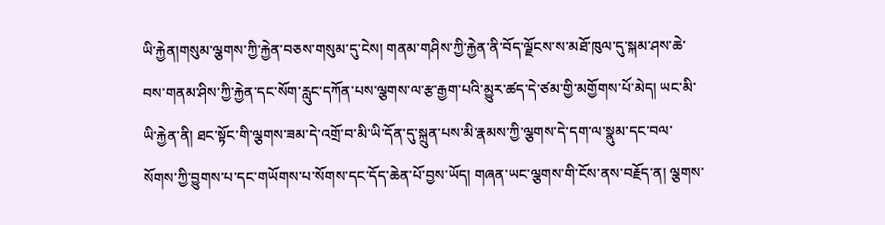ཡི་རྐྱེན།གསུམ་ལྕགས་ཀྱི་རྐྱེན་བཅས་གསུམ་དུ་ངེས། གནམ་གཤིས་ཀྱི་རྐྱེན་ནི་བོད་ལྗོངས་ས་མཐོ་ཁུལ་དུ་སྐམ་ཤས་ཆེ་བས་གནམ་ཤིས་ཀྱི་རྐྱེན་དང་སོག་རླུང་དཀོན་པས་ལྕགས་ལ་རྩ་རྒྱག་པའི་མྱུར་ཚད་དེ་ཙམ་གྱི་མགྱོགས་པོ་མེད། ཡང་མི་ཡི་རྐྱེན་ནི། ཐང་སྟོང་གི་ལྕགས་ཟམ་དེ་འགྲོ་བ་མི་ཡི་དོན་དུ་སྐྲུན་པས་མི་རྣམས་ཀྱི་ལྕགས་དེ་དག་ལ་སྣུམ་དང་བལ་སོགས་ཀྱི་བྱུགས་པ་དང་གཡོགས་པ་སོགས་དང་དོད་ཆེན་པོ་བྱས་ཡོད། གཞན་ཡང་ལྕགས་གི་ངོས་ནས་བརྗོད་ན། ལྕགས་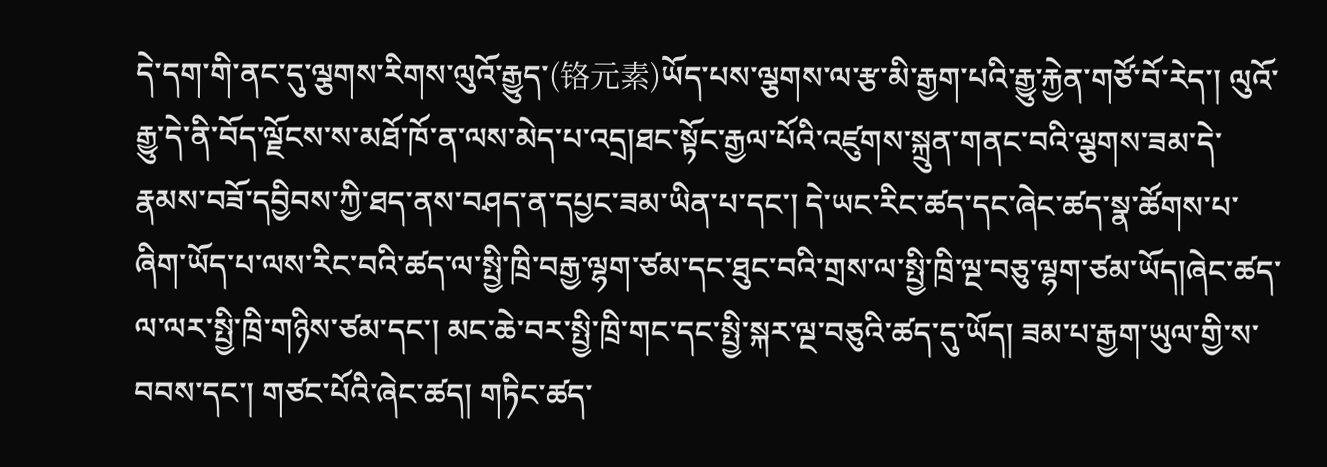དེ་དག་གི་ནང་དུ་ལྕགས་རིགས་ལུའོ་རྒྱུད་(铬元素)ཡོད་པས་ལྕགས་ལ་རྩ་མི་རྒྱག་པའི་རྒྱུ་རྐྱེན་གཙོ་བོ་རེད་། ལུའོ་རྒྱུ་དེ་ནི་བོད་ལྗོངས་ས་མཐོ་ཁོ་ན་ལས་མེད་པ་འདྲ།ཐང་སྟོང་རྒྱལ་པོའི་འཛུགས་སྐྲུན་གནང་བའི་ལྕགས་ཟམ་དེ་རྣམས་བཟོ་དབྱིབས་ཀྱི་ཐད་ནས་བཤད་ན་དཔྱང་ཟམ་ཡིན་པ་དང་། དེ་ཡང་རིང་ཚད་དང་ཞེང་ཚད་སྣ་ཚོགས་པ་ཞིག་ཡོད་པ་ལས་རིང་བའི་ཚད་ལ་སྤྱི་ཁྲི་བརྒྱ་ལྷག་ཙམ་དང་ཐུང་བའི་གྲས་ལ་སྤྱི་ཁྲི་ལྔ་བཅུ་ལྷག་ཙམ་ཡོད།ཞེང་ཚད་ལ་ལར་སྤྱི་ཁྲི་གཉིས་ཙམ་དང་། མང་ཆེ་བར་སྤྱི་ཁྲི་གང་དང་སྤྱི་སྐར་ལྔ་བཅུའི་ཚད་དུ་ཡོད། ཟམ་པ་རྒྱག་ཡུལ་གྱི་ས་བབས་དང་། གཙང་པོའི་ཞེང་ཚད། གཏིང་ཚད་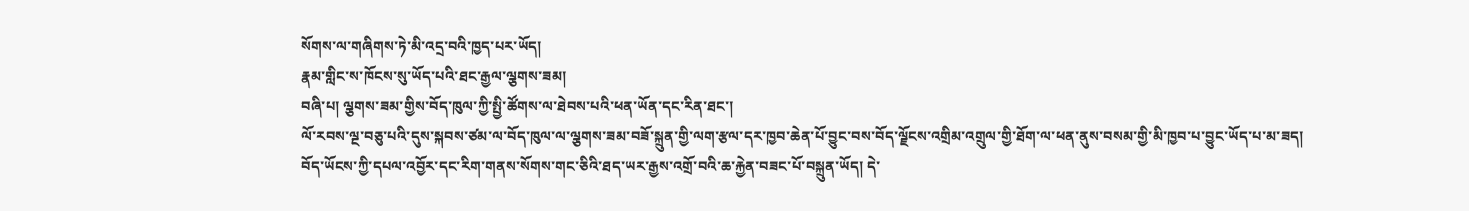སོགས་ལ་གཞིགས་ཏེ་མི་འདྲ་བའི་ཁྱད་པར་ཡོད།
རྣམ་གླིང་ས་ཁོངས་སུ་ཡོད་པའི་ཐང་རྒྱལ་ལྕགས་ཟམ།
བཞི་པ། ལྕགས་ཟམ་གྱིས་བོད་ཁུལ་ཀྱི་སྤྱི་ཚོགས་ལ་ཐེབས་པའི་ཕན་ཡོན་དང་རིན་ཐང་།
ལོ་རབས་ལྔ་བཅུ་པའི་དུས་སྐབས་ཙམ་ལ་བོད་ཁུལ་ལ་ལྕགས་ཟམ་བཟོ་སྐྲུན་གྱི་ལག་རྩལ་དར་ཁྱབ་ཆེན་པོ་བྱུང་བས་བོད་ལྗོངས་འགྲིམ་འགྲུལ་གྱི་ཐོག་ལ་ཕན་ནུས་བསམ་གྱི་མི་ཁྱབ་པ་བྱུང་ཡོད་པ་མ་ཟད། བོད་ཡོངས་ཀྱི་དཔལ་འབྱོར་དང་རིག་གནས་སོགས་གང་ཅིའི་ཐད་ཡར་རྒྱས་འགྲོ་བའི་ཆ་རྐྱེན་བཟང་པོ་བསྐྲུན་ཡོད། དེ་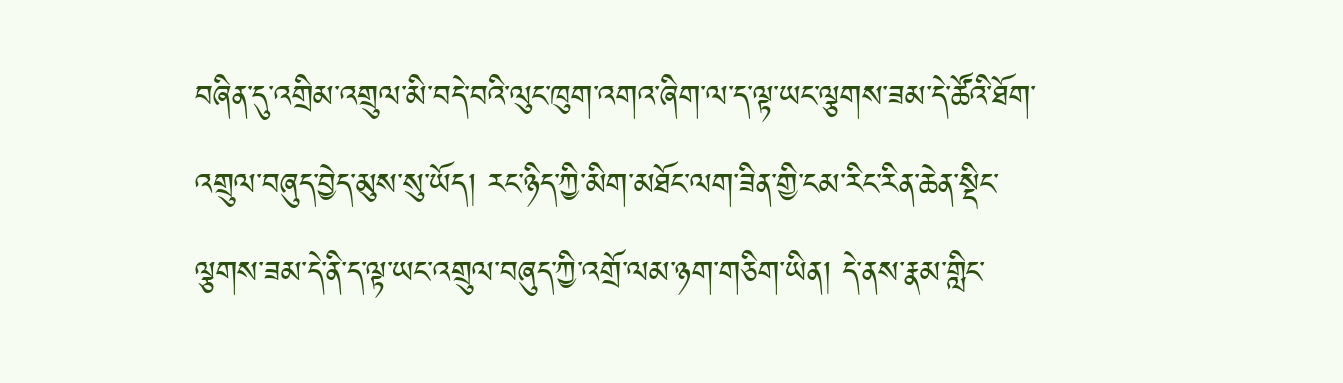བཞིན་དུ་འགྲིམ་འགྲུལ་མི་བདེ་བའི་ལུང་ཁུག་འགའ་ཞིག་ལ་ད་ལྟ་ཡང་ལྕགས་ཟམ་དེ་ཚོའི་ཐོག་འགྲུལ་བཞུད་བྱེད་མུས་སུ་ཡོད། རང་ཉིད་ཀྱི་མིག་མཐོང་ལག་ཟིན་གྱི་ངམ་རིང་རིན་ཆེན་སྡིང་ལྕགས་ཟམ་དེ་ནི་ད་ལྟ་ཡང་འགྲུལ་བཞུད་ཀྱི་འགྲོ་ལམ་ཉག་གཅིག་ཡིན། དེ་ནས་རྣམ་གླིང་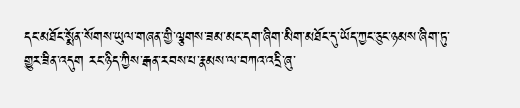དང་མཐོང་སྨོན་སོགས་ཡུལ་གཞན་གྱི་ལྕགས་ཟམ་མང་དག་ཞིག་མིག་མཐོང་དུ་ཡོད་ཀྱང་ཅུང་ཉམས་ཞིག་ཏུ་གྱུར་ཟིན་འདུག རང་ཉིད་ཀྱིས་རྒན་རབས་པ་རྣམས་ལ་བཀའ་འདྲི་ཞུ་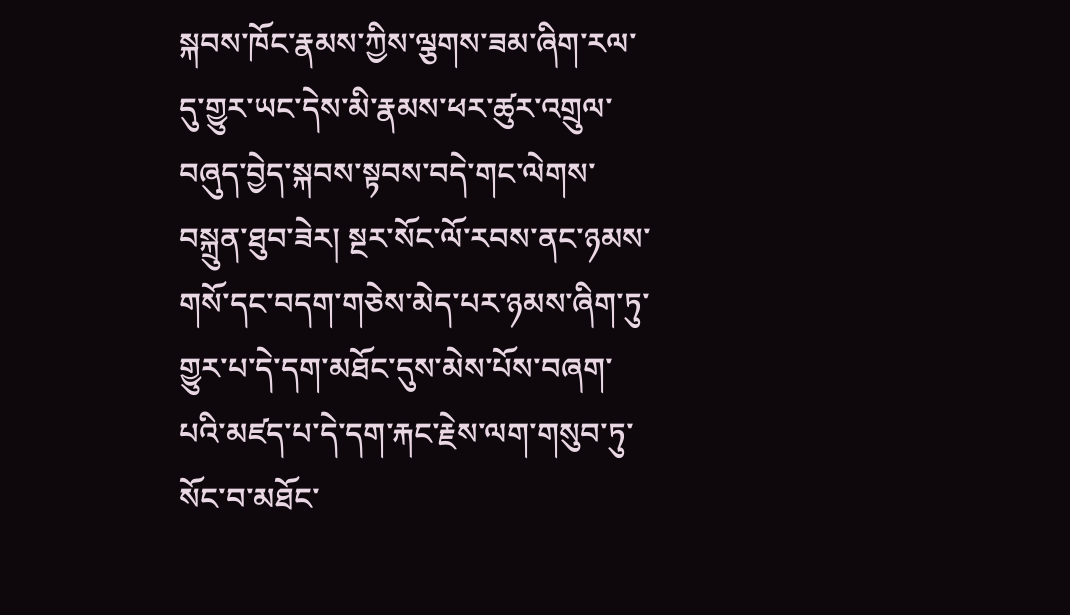སྐབས་ཁོང་རྣམས་ཀྱིས་ལྕགས་ཟམ་ཞིག་རལ་དུ་གྱུར་ཡང་དེས་མི་རྣམས་ཕར་ཚུར་འགྲུལ་བཞུད་བྱེད་སྐབས་སྟབས་བདེ་གང་ལེགས་བསྐྲུན་ཐུབ་ཟེར། སྔར་སོང་ལོ་རབས་ནང་ཉམས་གསོ་དང་བདག་གཅེས་མེད་པར་ཉམས་ཞིག་ཏུ་གྱུར་པ་དེ་དག་མཐོང་དུས་མེས་པོས་བཞག་པའི་མཛད་པ་དེ་དག་རྐང་རྗེས་ལག་གསུབ་ཏུ་སོང་བ་མཐོང་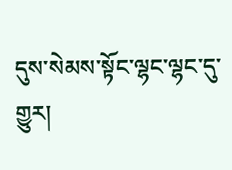དུས་སེམས་སྟོང་ལྷང་ལྷང་དུ་གྱུར།